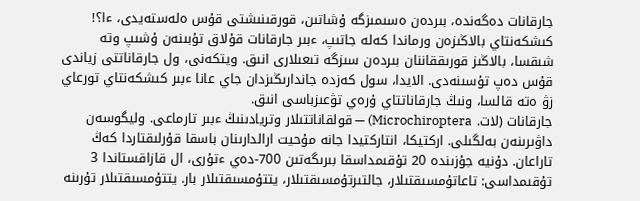جارقانات دەگەندە، بىردەن ەسىمىزگە ۇشاتىن، قورقىنىشتى قۇس ەلەستەيدى، ءا؟! كىشكەنتاي بالاڭىزەن ورماندا كەلە جاتىپ، ءبىر جارقانات قۇلاق تۇبىنەن ۇشىپ وتە شىقسا، بالاڭىز قورىققاننان بىردەن سىزگە تىعىلارى انىق. ويتكەنى، ول جارقاناتتى زياندى قۇس دەپ تۇسىنەدى. الايدا، سول كەزدە جاندارىڭىزدان جاي عانا ءبىر كىشكەنتاي تورعاي زۋ ەتە قالسا، ونىڭ جارقاناتتاي ۇرەي تۋعىزباسى انىق.
جارقانات (لات. Microchiroptera) — قولقاناتتىلار وتريادىنىڭ ءبىر تارماعى. وليگوسەن داۋىرىنەن بەلگىلى. اركتيكا، انتاركتيدا جانە مۇحيت ارالدارىنان باسقا قۇرلىقتاردا كەڭ تاراعان. دۇنيە جۇزىندە 20 تۇقىمداسقا بىرىگەتىن 700-دەي ءتۇرى، ال قازاقستاندا 3 تۇقىمداسى: تاعاتۇمسىقتىلار، جالتىرتۇمسىقتىلار، يتتۇمسىقتىلار بار. يتتۇمسىقتىلار تۇرىنە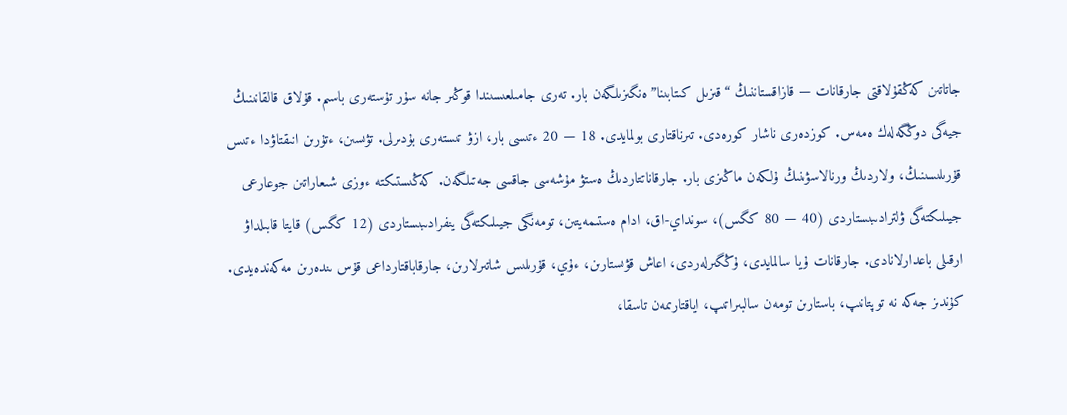جاتاتىن كەڭقۇلاقتى جارقانات — قازاقستاننىڭ “قىزىل كىتابىنا” ەنگىزىلگەن بار. تەرى جامىلعىسىندا قوڭىر جانە سۇر تۇستەرى باسىم. قۇلاق قالقانىنىڭ جيەگى دوڭگەلەك ەمەس. كوزدەرى ناشار كورەدى. تىرناقتارى بولمايدى. 18 — 20 ءتىسى بار، ازۋ تىستەرى بۇدىرلى. تۋىسىن، ءتۇرىن انىقتاۋدا ءتىس قۇرىلىسىنىڭ، ولاردىڭ ورنالاسۋىنىڭ ۇلكەن ماڭىزى بار. جارقاناتتاردىڭ ەستۋ مۇشەسى جاقسى جەتىلگەن. كەڭىستىكتە ءوزى شىعاراتىن جوعارعى جيىلىكتەگى ۋلترادىبىستاردى (40 — 80 كگس)، سونداي-اق، ادام ەستىمەيتىن، تومەنگى جيىلىكتەگى ينفرادىبىستاردى (12 كگس) قايتا قابىلداۋ ارقىلى باعدارلانادى. جارقانات ۇيا سالمايدى، ۇڭگىرلەردى، اعاش قۋىستارىن، ءۇي، قۇرىلىس شاتىرلارىن، جارقاباقتارداعى قۇس ىندەرىن مەكەندەيدى. كۇندىز جەكە نە توپتانىپ، باستارىن تومەن سالبىراتىپ، اياقتارىمەن تاسقا،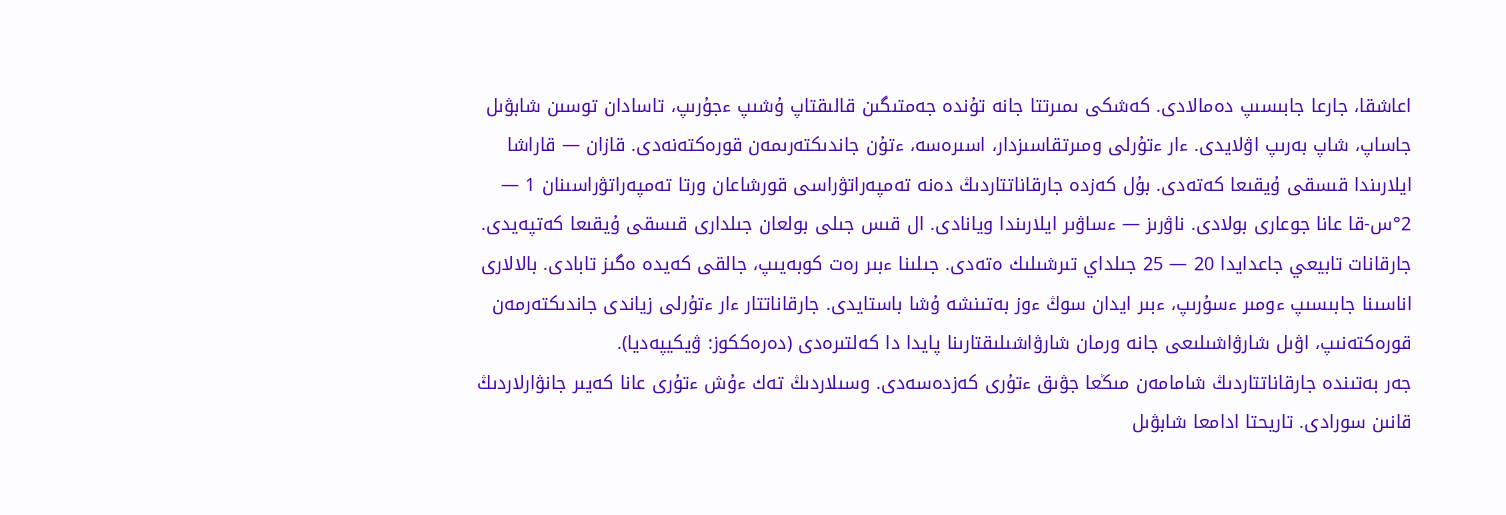اعاشقا، جارعا جابىسىپ دەمالادى. كەشكى ىمىرتتا جانە تۇندە جەمتىگىن قالىقتاپ ۇشىپ ءجۇرىپ، تاسادان توسىن شابۋىل جاساپ، شاپ بەرىپ اۋلايدى. ءار ءتۇرلى ومىرتقاسىزدار، اسىرەسە، ءتۇن جاندىكتەرىمەن قورەكتەنەدى. قازان — قاراشا ايلارىندا قىسقى ۇيقىعا كەتەدى. بۇل كەزدە جارقاناتتاردىڭ دەنە تەمپەراتۋراسى قورشاعان ورتا تەمپەراتۋراسىنان 1 — 2°س-قا عانا جوعارى بولادى. ناۋرىز — ءساۋىر ايلارىندا ويانادى. ال قىس جىلى بولعان جىلدارى قىسقى ۇيقىعا كەتپەيدى. جارقانات تابيعي جاعدايدا 20 — 25 جىلداي تىرشىلىك ەتەدى. جىلىنا ءبىر رەت كوبەيىپ، جالقى كەيدە ەگىز تابادى. بالالارى اناسىنا جابىسىپ ءومىر ءسۇرىپ، ءبىر ايدان سوڭ ءوز بەتىنشە ۇشا باستايدى. جارقاناتتار ءار ءتۇرلى زياندى جاندىكتەرمەن قورەكتەنىپ، اۋىل شارۋاشىلىعى جانە ورمان شارۋاشىلىقتارىنا پايدا دا كەلتىرەدى (دەرەككوز: ۋيكيپەديا).
جەر بەتىندە جارقاناتتاردىڭ شامامەن مىڭعا جۋىق ءتۇرى كەزدەسەدى. وسىلاردىڭ تەك ءۇش ءتۇرى عانا كەيىر جانۋارلاردىڭ قانىن سورادى. تاريحتا ادامعا شابۋىل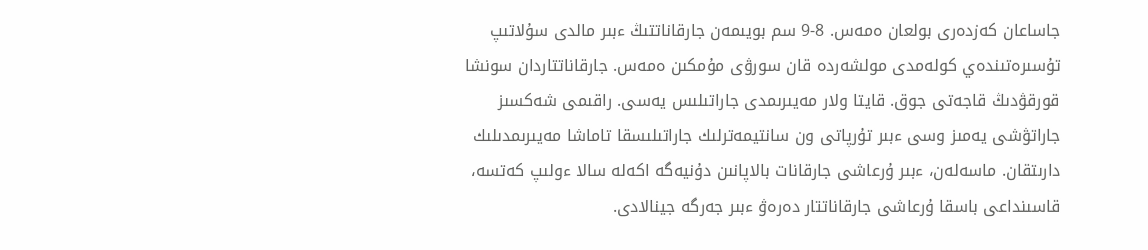جاساعان كەزدەرى بولعان ەمەس. 8-9 سم بويىمەن جارقاناتتىڭ ءبىر مالدى سۇلاتىپ تۇسىرەتىندەي كولەمدى مولشەردە قان سورۋى مۇمكىن ەمەس. جارقاناتتاردان سونشا قورقۋدىڭ قاجەتى جوق. قايتا ولار مەيىرىمدى جاراتىلىس يەسى. راقىمى شەكسىز جاراتۋشى يەمىز وسى ءبىر تۇرپاتى ون سانتيمەترلىك جاراتىلىسقا تاماشا مەيىرىمدىلىك دارىتقان. ماسەلەن، ءبىر ۇرعاشى جارقانات بالاپانىن دۇنيەگە اكەلە سالا ءولىپ كەتسە، قاسىنداعى باسقا ۇرعاشى جارقاناتتار دەرەۋ ءبىر جەرگە جينالادى.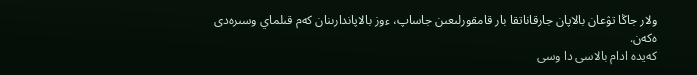ولار جاڭا تۋعان بالاپان جارقاناتقا بار قامقورلىعىن جاساپ، ءوز بالاپاندارىنان كەم قىلماي وسىرەدى ەكەن.
كەيدە ادام بالاسى دا وسى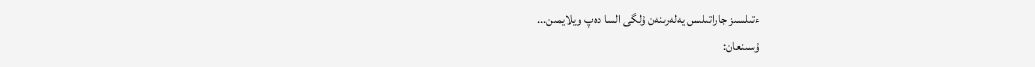ءتىلسىز جاراتىلىس يەلەرىنەن ۇلگى السا دەپ ويلايمىن...
ۇسىنعان: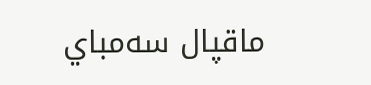ماقپال سەمباي